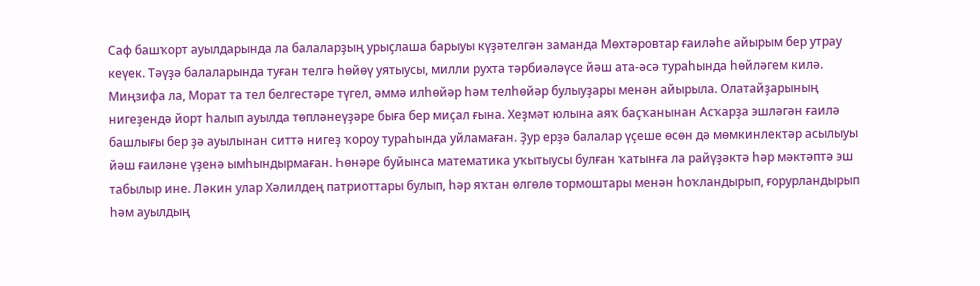Саф башҡорт ауылдарында ла балаларҙың урыҫлаша барыуы күҙәтелгән заманда Мөхтәровтар ғаиләһе айырым бер утрау кеүек. Тәүҙә балаларында туған телгә һөйөү уятыусы, милли рухта тәрбиәләүсе йәш ата-әсә тураһында һөйләгем килә. Миңзифа ла, Морат та тел белгестәре түгел, әммә илһөйәр һәм телһөйәр булыуҙары менән айырыла. Олатайҙарының нигеҙендә йорт һалып ауылда төпләнеүҙәре быға бер миҫал ғына. Хеҙмәт юлына аяҡ баҫҡанынан Асҡарҙа эшләгән ғаилә башлығы бер ҙә ауылынан ситтә нигеҙ ҡороу тураһында уйламаған. Ҙур ерҙә балалар үҫеше өсөн дә мөмкинлектәр асылыуы йәш ғаиләне үҙенә ымһындырмаған. Һөнәре буйынса математика уҡытыусы булған ҡатынға ла райүҙәктә һәр мәктәптә эш табылыр ине. Ләкин улар Хәлилдең патриоттары булып, һәр яҡтан өлгөлө тормоштары менән һоҡландырып, ғорурландырып һәм ауылдың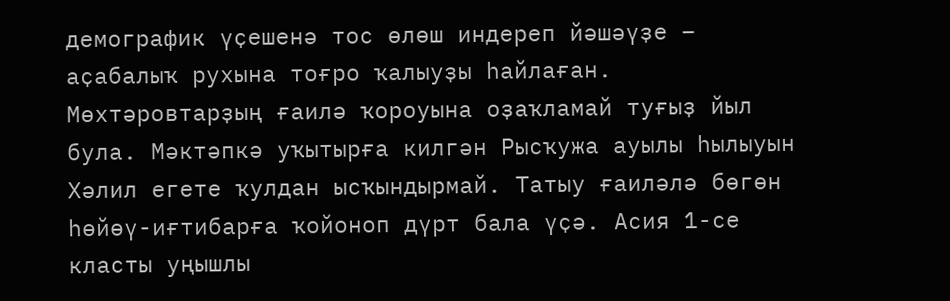демографик үҫешенә тос өлөш индереп йәшәүҙе – аҫабалыҡ рухына тоғро ҡалыуҙы һайлаған.
Мөхтәровтарҙың ғаилә ҡороуына оҙаҡламай туғыҙ йыл була. Мәктәпкә уҡытырға килгән Рысҡужа ауылы һылыуын Хәлил егете ҡулдан ысҡындырмай. Татыу ғаиләлә бөгөн һөйөү-иғтибарға ҡойоноп дүрт бала үҫә. Асия 1-се класты уңышлы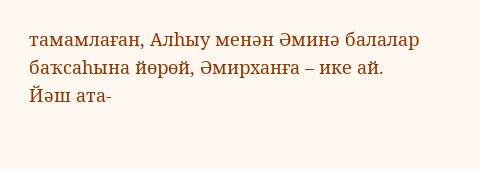тамамлаған, Алһыу менән Әминә балалар баҡсаһына йөрөй, Әмирханға – ике ай.
Йәш ата-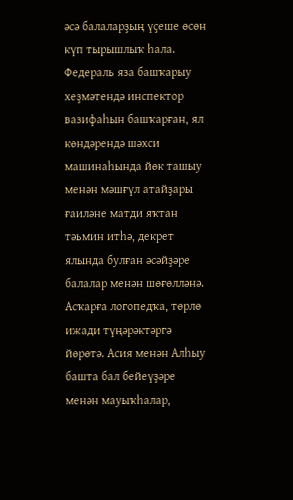әсә балаларҙың үҫеше өсөн күп тырышлыҡ һала. Федераль яза башҡарыу хеҙмәтендә инспектор вазифаһын башҡарған, ял көндәрендә шәхси машинаһында йөк ташыу менән мәшғүл атайҙары ғаиләне матди яҡтан тәьмин итһә, декрет ялында булған әсәйҙәре балалар менән шөғөлләнә. Асҡарға логопедҡа, төрлө ижади түңәрәктәргә йөрөтә. Асия менән Алһыу башта бал бейеүҙәре менән мауыҡһалар,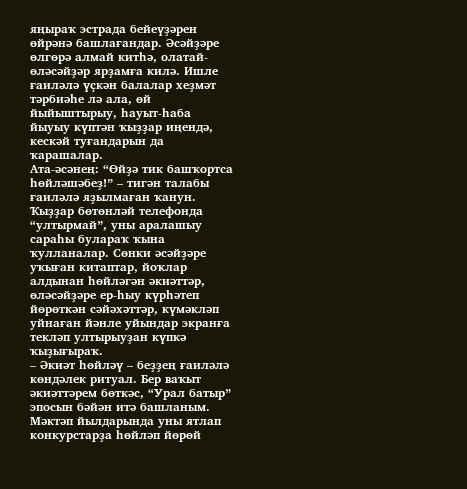яңыраҡ эстрада бейеүҙәрен өйрәнә башлағандар. Әсәйҙәре өлгөрә алмай китһә, олатай-өләсәйҙәр ярҙамға килә. Ишле ғаиләлә үҫкән балалар хеҙмәт тәрбиәһе лә ала, өй йыйыштырыу, һауыт-һаба йыуыу күптән ҡыҙҙар иңендә, кескәй туғандарын да ҡарашалар.
Ата-әсәнең: “Өйҙә тик башҡортса һөйләшәбеҙ!” – тигән талабы ғаиләлә яҙылмаған ҡанун. Ҡыҙҙар бөтөнләй телефонда “ултырмай”, уны аралашыу сараһы булараҡ ҡына ҡулланалар. Сөнки әсәйҙәре уҡыған китаптар, йоҡлар алдынан һөйләгән әкиәттәр, өләсәйҙәре ер-һыу күрһәтеп йөрөткән сәйәхәттәр, күмәкләп уйнаған йәнле уйындар экранға текләп ултырыуҙан күпкә ҡыҙығыраҡ.
– Әкиәт һөйләү – беҙҙең ғаиләлә көндәлек ритуал. Бер ваҡыт әкиәттәрем бөткәс, “Урал батыр” эпосын бәйән итә башланым. Мәктәп йылдарында уны ятлап конкурстарҙа һөйләп йөрөй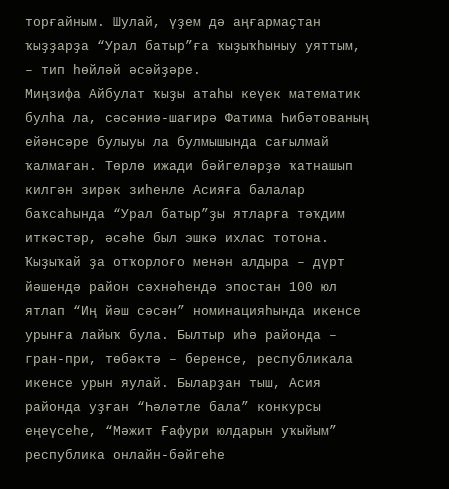торғайным. Шулай, үҙем дә аңғармаҫтан ҡыҙҙарҙа “Урал батыр”ға ҡыҙыҡһыныу уяттым, – тип һөйләй әсәйҙәре.
Миңзифа Айбулат ҡыҙы атаһы кеүек математик булһа ла, сәсәниә-шағирә Фатима Һибәтованың ейәнсәре булыуы ла булмышында сағылмай ҡалмаған. Төрлө ижади бәйгеләрҙә ҡатнашып килгән зирәк зиһенле Асияға балалар баҡсаһында “Урал батыр”ҙы ятларға тәҡдим иткәстәр, әсәһе был эшкә ихлас тотона. Ҡыҙыҡай ҙа отҡорлоғо менән алдыра – дүрт йәшендә район сәхнәһендә эпостан 100 юл ятлап “Иң йәш сәсән” номинацияһында икенсе урынға лайыҡ була. Былтыр иһә районда – гран-при, төбәктә – беренсе, республикала икенсе урын яулай. Быларҙан тыш, Асия районда уҙған “Һәләтле бала” конкурсы еңеүсеһе, “Мәжит Ғафури юлдарын уҡыйым” республика онлайн-бәйгеһе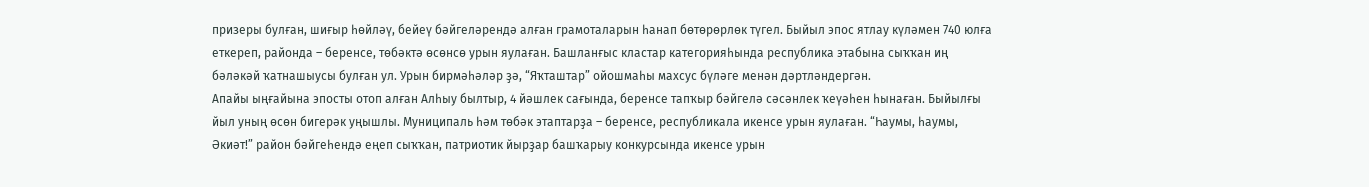призеры булған, шиғыр һөйләү, бейеү бәйгеләрендә алған грамоталарын һанап бөтөрөрлөк түгел. Быйыл эпос ятлау күләмен 740 юлға еткереп, районда – беренсе, төбәктә өсөнсө урын яулаған. Башланғыс кластар категорияһында республика этабына сыҡҡан иң бәләкәй ҡатнашыусы булған ул. Урын бирмәһәләр ҙә, “Яҡташтар” ойошмаһы махсус бүләге менән дәртләндергән.
Апайы ыңғайына эпосты отоп алған Алһыу былтыр, 4 йәшлек сағында, беренсе тапҡыр бәйгелә сәсәнлек ҡеүәһен һынаған. Быйылғы йыл уның өсөн бигерәк уңышлы. Муниципаль һәм төбәк этаптарҙа – беренсе, республикала икенсе урын яулаған. “Һаумы, һаумы, Әкиәт!” район бәйгеһендә еңеп сыҡҡан, патриотик йырҙар башҡарыу конкурсында икенсе урын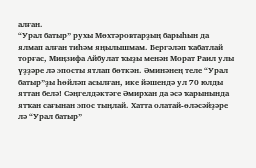алған.
“Урал батыр” рухы Мөхтәровтарҙың барыһын да ялмап алған тиһәм яңылышмам. Бергәләп ҡабатлай торғас, Миңзифа Айбулат ҡыҙы менән Морат Раил улы үҙҙәре лә эпосты ятлап бөткән. Әминәнең теле “Урал батыр”ҙы һөйләп асылған, ике йәшендә ул 70 юлды яттан белә! Сәңгелдәктәге Әмирхан да әсә ҡарынында ятҡан сағынан эпос тыңлай. Хатта олатай-өләсәйҙәре лә “Урал батыр”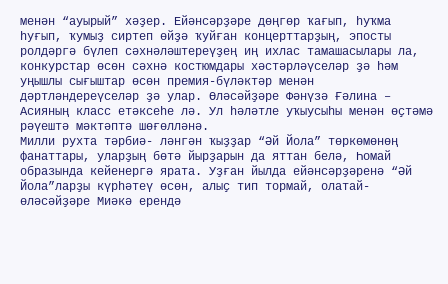менән “ауырый” хәҙер. Ейәнсәрҙәре дөңгөр ҡағып, һуҡма һуғып, ҡумыҙ сиртеп өйҙә ҡуйған концерттарҙың, эпосты ролдәргә бүлеп сәхнәләштереүҙең иң ихлас тамашасылары ла, конкурстар өсөн сәхнә костюмдары хәстәрләүселәр ҙә һәм уңышлы сығыштар өсөн премия-бүләктәр менән дәртләндереүселәр ҙә улар. Өләсәйҙәре Фәнүзә Ғәлина – Асияның класс етәксеһе лә. Ул һәләтле уҡыусыһы менән өҫтәмә рәүештә мәктәптә шөғөлләнә.
Милли рухта тәрбиә- ләнгән ҡыҙҙар “Әй Йола” төркөмөнөң фанаттары, уларҙың бөтә йырҙарын да яттан белә, Һомай образында кейенергә ярата. Уҙған йылда ейәнсәрҙәренә “Әй Йола”ларҙы күрһәтеү өсөн, алыҫ тип тормай, олатай-өләсәйҙәре Миәкә ерендә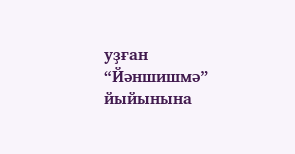уҙған “Йәншишмә” йыйынына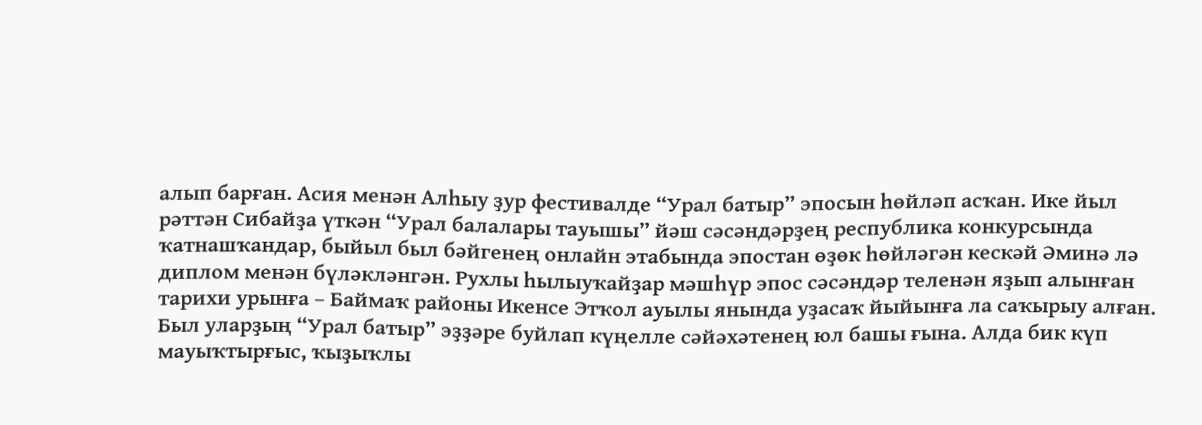алып барған. Асия менән Алһыу ҙур фестивалде “Урал батыр” эпосын һөйләп асҡан. Ике йыл рәттән Сибайҙа үткән “Урал балалары тауышы” йәш сәсәндәрҙең республика конкурсында ҡатнашҡандар, быйыл был бәйгенең онлайн этабында эпостан өҙөк һөйләгән кескәй Әминә лә диплом менән бүләкләнгән. Рухлы һылыуҡайҙар мәшһүр эпос сәсәндәр теленән яҙып алынған тарихи урынға – Баймаҡ районы Икенсе Этҡол ауылы янында уҙасаҡ йыйынға ла саҡырыу алған. Был уларҙың “Урал батыр” эҙҙәре буйлап күңелле сәйәхәтенең юл башы ғына. Алда бик күп мауыҡтырғыс, ҡыҙыҡлы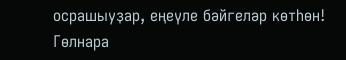осрашыуҙар, еңеүле бәйгеләр көтһөн!
Гөлнара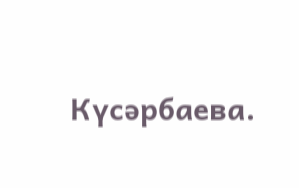Күсәрбаева.